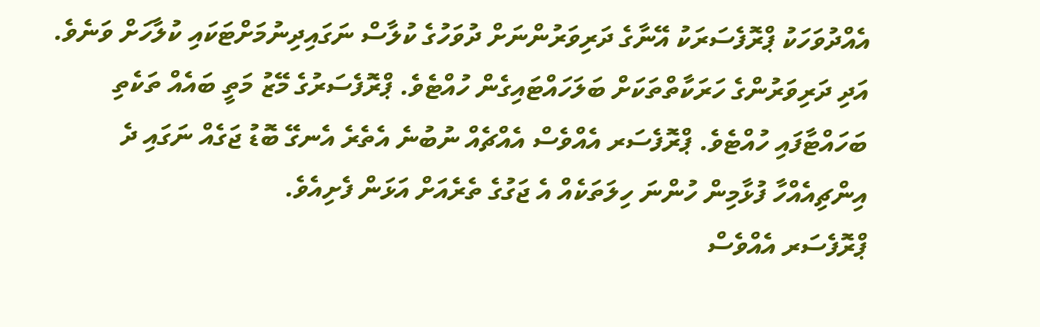އެއްދުވަހަކު ޕްރޮފެސަރަކު އޭނާގެ ދަރިވަރުންނަށް ދުވަހުގެ ކުލާސް ނަގައިދިނުމަށްޓަކައި ކުލާހަށް ވަނެވެ. އަދި ދަރިވަރުންގެ ހަރަކާތްތަކަށް ބަލަހައްޓައިގެން ހުއްޓެވެ. ޕްރޮފެސަރުގެ މޭޒު މަތީ ބައެއް ތަކެތި ބަހައްޓާފައި ހުއްޓެވެ. ޕްރޮފެސަރ އެއްވެސް އެއްޗެއް ނުބުނެ އެތެރެ އެނގޭ ބޮޑު ޖަގެއް ނަގައި ދެ އިންޗިއެއްހާ ފުޅާމިން ހުންނަ ހިލަތަކެއް އެ ޖަގުގެ ތެރެއަށް އަޅަން ފެށިއެވެ.
ޕްރޮފެސަރ އެއްވެސް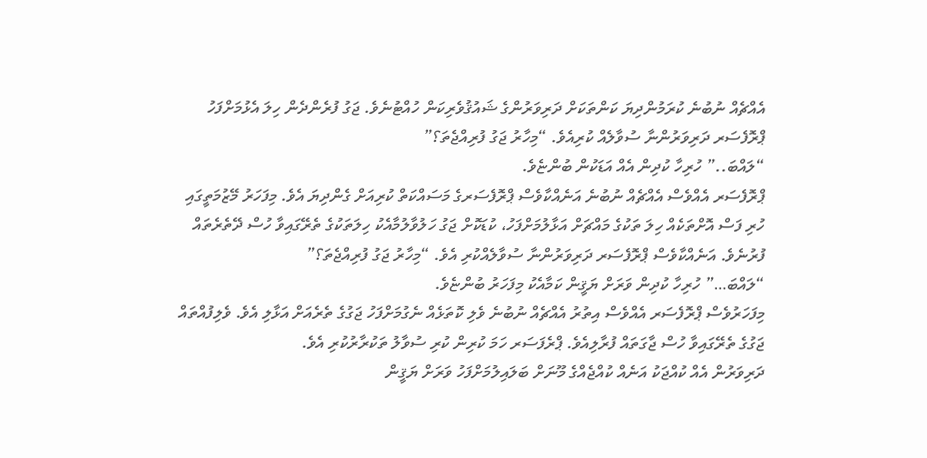އެއްޗެއް ނުބުނެ ކުރަމުންދިޔަ ކަންތަކަށް ދަރިވަރުންގެ ޝައުޤުވެރިކަން ހުއްޓުނެވެ. ޖަގު ފުރެންދެން ހިލަ އެޅުމަށްފަހު ޕްރޮފެސަރ ދަރިވަރުންނާ ސުވާލެއް ކުރިއެވެ. “މިހާރު ޖަގު ފުރިއްޖެތަ؟”
“ލައްބަ..” ހުރިހާ ކުދިން އެއް އަޑަކުން ބުންޏެވެ.
ޕްރޮފެސަރ އެއްވެސް އެއްޗެއް ނުބުނެ އަނެއްކާވެސް ޕްރޮފެސަރގެ މަސައްކަތް ކުރިއަށް ގެންދިޔަ އެވެ. މިފަހަރު މޭޒުމަތީގައި ހުރި ފަސް އޮށްތަކެއް ހިލަ ތަކުގެ މައްޗަށް އަޅާލުމަށްފަހު، ކުޑަކޮށް ޖަގު ހަލުވާލުމާއެކު ހިލަތަކުގެ ތެރޭގައިވާ ހުސް ދޭތެރެތައް ފުރުނެވެ. އަނެއްކާވެސް ޕްރޮފެސަރ ދަރިވަރުންނާ ސުވާލެއްކުރި އެވެ. “މިހާރު ޖަގު ފުރިއްޖެތަ؟”
“ލައްބަ…” ހުރިހާ ކުދިން ވަރަށް ޔަޤީން ކަމާއެކު މިފަހަރު ބުންޏެވެ.
މިފަހަރުވެސް ޕްރޮފެސަރ އެއްވެސް އިތުރު އެއްޗެއް ނުބުނެ ވެލި ކޮތަޅެއް ނެގުމަށްފަހު ޖަގުގެ ތެރެއަށް އަޅާލި އެވެ. ވެލިފުއްތައް ޖަގުގެ ތެރޭގައިވާ ހުސް ޖާގަތައް ފުރާލިއެވެ. ޕްރެފަސަރ ހަމަ ކުރިން ކުރި ސުވާލު ތަކުރާރުކުރި އެވެ.
ދަރިވަރުން އެއް ކުއްޖަކު އަނެއް ކުއްޖެއްގެ މޫނަށް ބަލައިލުމަށްފަހު ވަރަށް ޔަޤީން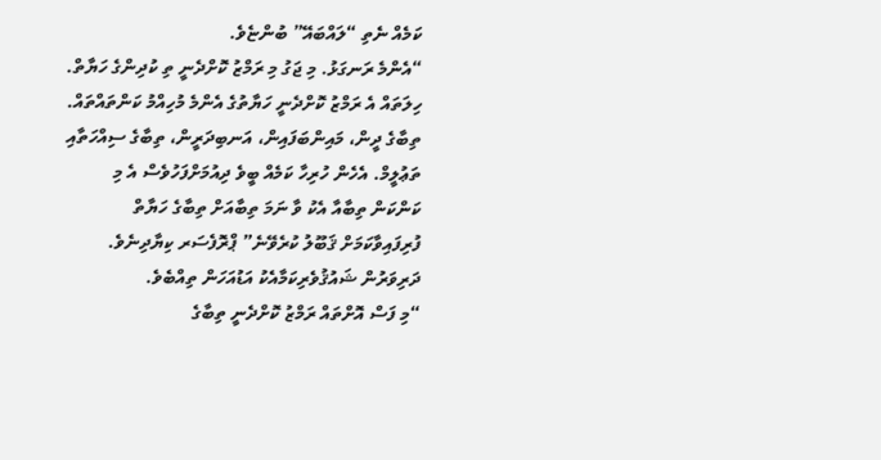ކަމެއް ނެތި “ލައްބައޭ” ބުންޏެވެ.
“އެންމެ ރަނގަޅު. މި ޖަގު މި ރަމްޒު ކޮށްދެނީ ތި ކުދިންގެ ހަޔާތް. ހިލަތައް އެ ރަމްޒު ކޮށްދެނީ ހަޔާތުގެ އެންމެ މުހިއްމު ކަންތައްތައް. ތިބާގެ ދީން، މައިންބަފައިން، އަނބިދަރީން، ތިބާގެ ސިއްހަތާއި ތަޢުލީމް. އެހެން ހުރިހާ ކަމެއް ބީވެ ދިއުމަށްފަހުވެސް އެ މި ކަންކަން ތިބާއާ އެކު ވާ ނަމަ ތިބާއަށް ތިބާގެ ހަޔާތް ފުރިފައިވާކަމަށް ޤަބޫލު ކުރެވޭނެ” ޕްރޮފެސަރ ކިޔާދިނެވެ.
ދަރިވަރުން ޝައުޤުވެރިކަމާއެކު އަޑުއަހަން ތިއްބެވެ.
“މި ފަސް އޮށްތައް ރަމްޒު ކޮށްދެނީ ތިބާގެ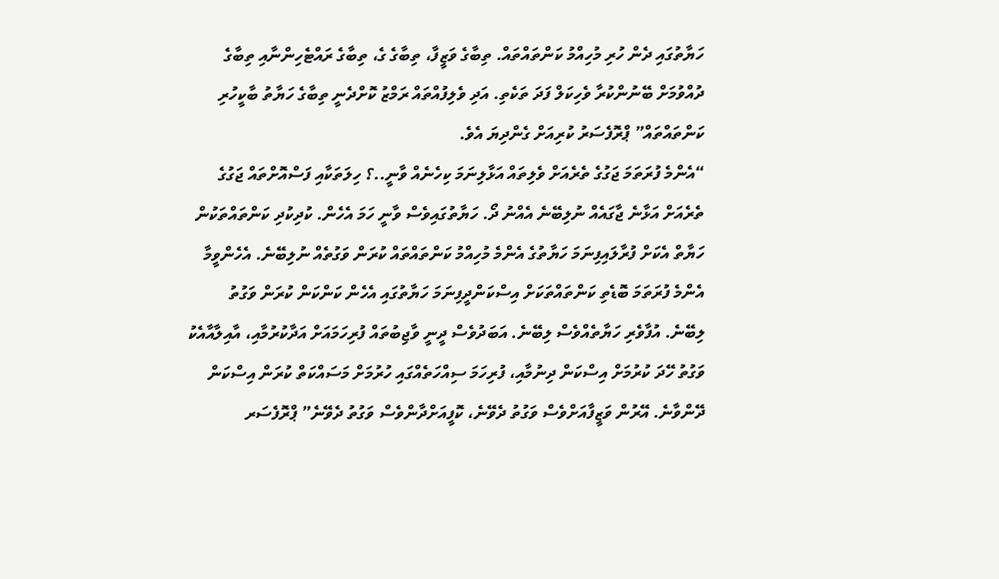ހަޔާތުގައި ދެން ހުރި މުހިއްމު ކަންތައްތައް. ތިބާގެ ވަޒީފާ، ތިބާގެ ގެ، ތިބާގެ ރައްޓެހިންނާއި ތިބާގެ ދުއްވުމަށް ބޭނުންކުރާ ވެހިކަލް ފަދަ ތަކެތި. އަދި ވެލިފުއްތައް ރަމްޒު ކޮށްދެނީ ތިބާގެ ހަޔާތު ބާކީހުރި ކަންތައްތައް” ޕްރޮފެސަރު ކުރިއަށް ގެންދިޔަ އެވެ.
“އެންމެ ފުރަތަމަ ޖަގުގެ ތެރެއަށް ވެލިތައް އަޅާލިނަމަ ކިހެނެއް ވާނީ..؟ ހިލަތަކާއި ފަސްއޮށްތައް ޖަގުގެ ތެރެއަށް އަޅާނެ ޖާގައެއް ނުލިބޭނެ އެއްނު ދޯ. ހަޔާތުގައިވެސް ވާނީ ހަމަ އެހެން. ކުދިކުދި ކަންތައްތަކުން ހަޔާތް އެކަށް ފުރާލައިފިނަމަ ހަޔާތުގެ އެންމެ މުހިއްމު ކަންތައްތައް ކުރަން ވަގުތެއް ނުލިބޭނެ. އެހެންވީމާ އެންމެ ފުރަތަމަ ބޮޑެތި ކަންތައްތަކަށް އިސްކަންދީފިނަމަ ހަޔާތުގައި އެހެން ކަންކަން ކުރަން ވަގުތު ލިބޭނެ. އުފާވެރި ހަޔާތެއްވެސް ލިބޭނެ. އަބަދުވެސް ދީނީ ވާޖިބުތައް ފުރިހަމައަށް އަދާކުރުމާއި، އާއިލާއާއެކު ވަގުތު ހޭދަ ކުރުމަށް އިސްކަން ދިނުމާއި، ފުރިހަމަ ސިއްހަތެއްގައި ހުރުމަށް މަސައްކަތް ކުރަން އިސްކަން ދޭންވާނެ. އޭރުން ވަޒީފާއަށްވެސް ވަގުތު ދެވޭނެ، ކޮފީއަށްދާންވެސް ވަގުތު ދެވޭނެ” ޕްރޮފެސަރ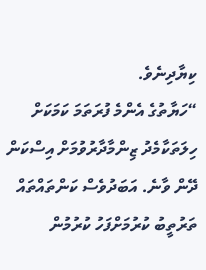ކިޔާދިނެވެ.
“ހަޔާތުގެ އެންމެ ފުރަތަމަ ކަމަކަށް ހިލަތަކާމެދު ޒިންމާދާރުވުމަށް އިސްކަން ދޭން ވާނެ. އަބަދުވެސް ކަންތައްތައް ތަރުތީބު ކުރުމަށްފަހު ކުރުމުން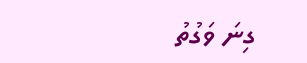ގިނަ ވަގުތު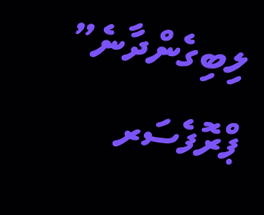ލިބިގެންދާނެ” ޕްރޮފެސަރ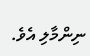ނިންމާލި އެވެ.